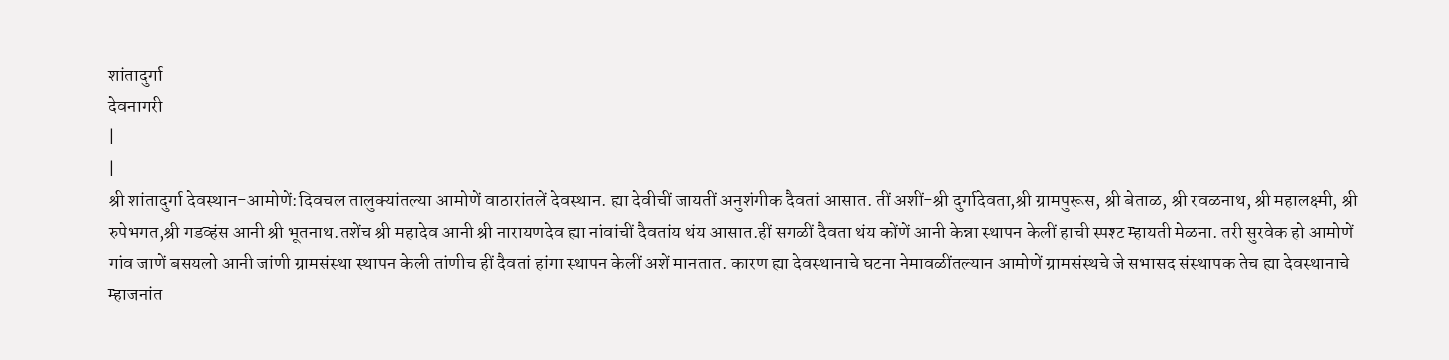शांतादुर्गा
देवनागरी
|
|
श्री शांतादुर्गा देवस्थान-आमोणें:दिवचल तालुक्यांतल्या आमोणें वाठारांतलें देवस्थान. ह्या देवीचीं जायतीं अनुशंगीक दैवतां आसात. तीं अशीं-श्री दुर्गादेवता,श्री ग्रामपुरूस, श्री बेताळ, श्री रवळनाथ, श्री महालक्ष्मी, श्री रुपेभगत,श्री गडव्हंस आनी श्री भूतनाथ.तशेंच श्री महादेव आनी श्री नारायणदेव ह्या नांवांचीं दैवतांय थंय आसात.हीं सगळीं दैवता थंय कोंणें आनी केन्ना स्थापन केलीं हाची स्पश्ट म्हायती मेळना. तरी सुरवेक हो आमोणें गांव जाणें बसयलो आनी जांणी ग्रामसंस्था स्थापन केली तांणीच हीं दैवतां हांगा स्थापन केलीं अशें मानतात. कारण ह्या देवस्थानाचे घटना नेमावळींतल्यान आमोणें ग्रामसंस्थचे जे सभासद संस्थापक तेच ह्या देवस्थानाचे म्हाजनांत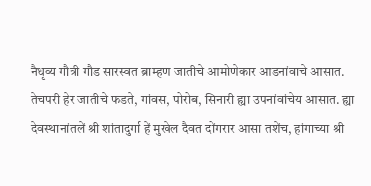नैधृव्य गौत्री गौड सारस्वत ब्राम्हण जातीचे आमोणेकार आडनांवाचे आसात. तेचपरी हेर जातीचे फडते, गांवस, पोरोब, सिनारी ह्या उपनांवांचेय आसात. ह्या देवस्थानांतलें श्री शांतादुर्गा हें मुखेल दैवत दोंगरार आसा तशेंच, हांगाच्या श्री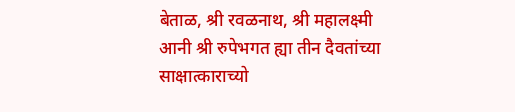बेताळ, श्री रवळनाथ, श्री महालक्ष्मी आनी श्री रुपेभगत ह्या तीन दैवतांच्या साक्षात्काराच्यो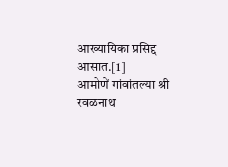आख्यायिका प्रसिद्द आसात.[1]
आमोणें गांवांतल्या श्री रवळनाथ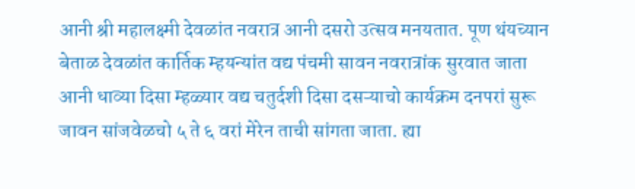आनी श्री महालक्ष्मी देवळांत नवरात्र आनी दसरो उत्सव मनयतात. पूण थंयच्यान बेताळ देवळांत कार्तिक म्हयन्यांत वद्य पंचमी सावन नवरात्रांक सुरवात जाता आनी धाव्या दिसा म्हळ्यार वद्य चतुर्दशी दिसा दसऱ्याचो कार्यक्रम दनपरां सुरू जावन सांजवेळचो ५ ते ६ वरां मेरेन ताची सांगता जाता. ह्या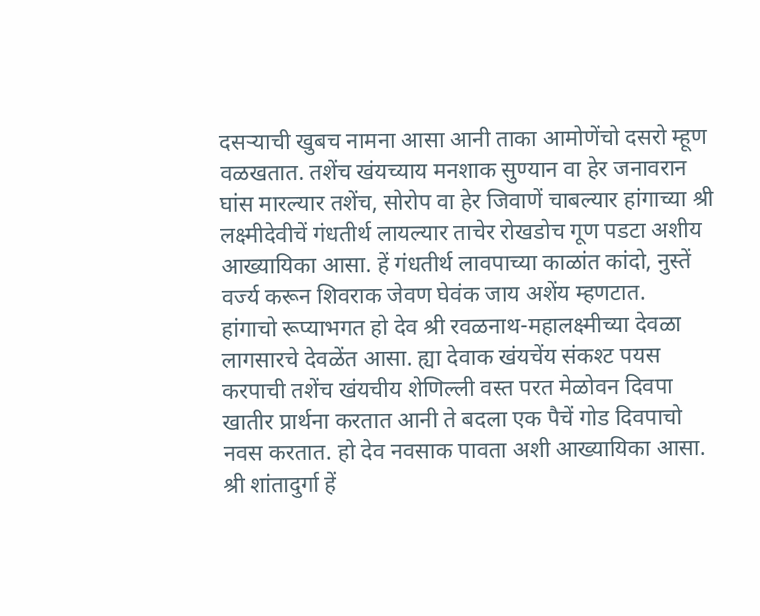दसऱ्याची खुबच नामना आसा आनी ताका आमोणेंचो दसरो म्हूण वळखतात. तशेंच खंयच्याय मनशाक सुण्यान वा हेर जनावरान घांस मारल्यार तशेंच, सोरोप वा हेर जिवाणें चाबल्यार हांगाच्या श्री लक्ष्मीदेवीचें गंधतीर्थ लायल्यार ताचेर रोखडोच गूण पडटा अशीय आख्यायिका आसा. हें गंधतीर्थ लावपाच्या काळांत कांदो, नुस्तें वर्ज्य करून शिवराक जेवण घेवंक जाय अशेंय म्हणटात.
हांगाचो रूप्याभगत हो देव श्री रवळनाथ-महालक्ष्मीच्या देवळा लागसारचे देवळेंत आसा. ह्या देवाक खंयचेंय संकश्ट पयस करपाची तशेंच खंयचीय शेणिल्ली वस्त परत मेळोवन दिवपा खातीर प्रार्थना करतात आनी ते बदला एक पैचें गोड दिवपाचो नवस करतात. हो देव नवसाक पावता अशी आख्यायिका आसा.
श्री शांतादुर्गा हें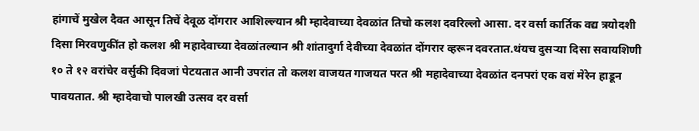हांगाचें मुखेल दैवत आसून तिचें देवूळ दोंगरार आशिल्ल्यान श्री म्हादेवाच्या देवळांत तिचो कलश दवरिल्लो आसा. दर वर्सा कार्तिक वद्य त्रयोदशी दिसा मिरवणुकींत हो कलश श्री महादेवाच्या देवळांतल्यान श्री शांतादुर्गा देवीच्या देवळांत दोंगरार व्हरून दवरतात.थंयच दुसऱ्या दिसा सवायशिणी १० ते १२ वरांचेर वर्सुकी दिवजां पेटयतात आनी उपरांत तो कलश वाजयत गाजयत परत श्री महादेवाच्या देवळांत दनपरां एक वरां मेरेन हाडून पावयतात. श्री म्हादेवाचो पालखी उत्सव दर वर्सा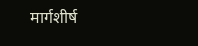मार्गशीर्ष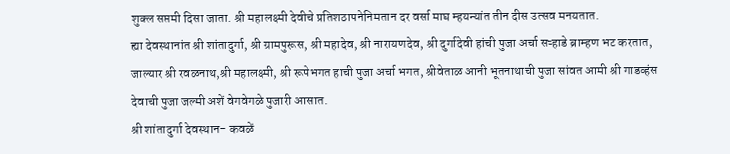शुक्ल सप्तमी दिसा जाता. श्री महालक्ष्मी देवीचे प्रतिशठापनेनिमतान दर वर्सा माघ म्हयन्यांत तीन दीस उत्सव मनयतात.
ह्या देवस्थानांत श्री शांतादुर्गा, श्री ग्रामपुरूस, श्री महादेव, श्री नारायणदेव, श्री दुर्गादेवी हांची पुजा अर्चा सऱ्हाडे ब्राम्हण भट करतात, जाल्यार श्री रवळनाथ,श्री महालक्ष्मी, श्री रूपेभगत हाची पुजा अर्चा भगत, श्रीवेताळ आनी भूतनाथाची पुजा सांवत आमी श्री गाडव्हंस देवाची पुजा जल्मी अशें वेगवेगळे पुजारी आसात.
श्री शांतादुर्गा देवस्थान- कवळें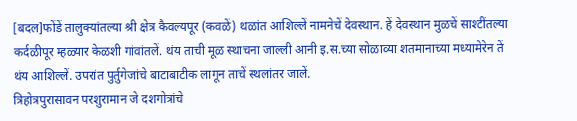[बदल]फोंडें तालुक्यांतल्या श्री क्षेत्र कैवल्यपूर (कवळें) थळांत आशिल्लें नामनेचें देवस्थान. हें देवस्थान मुळचें साश्टींतल्या कर्दळीपूर म्हळ्यार केळशी गांवांतलें. थंय ताची मूळ स्थाचना जाल्ली आनी इ.स.च्या सोळाव्या शतमानाच्या मध्यामेरेन तें थंय आशिल्लें. उपरांत पुर्तुगेजांचे बाटाबाटीक लागून ताचें स्थलांतर जालें.
त्रिहोत्रपुरासावन परशुरामान जे दशगोत्रांचे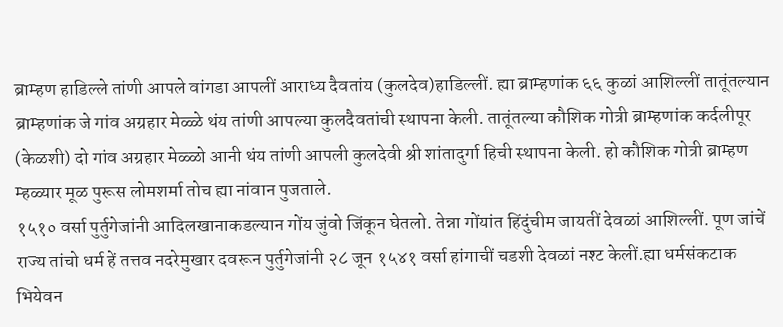ब्राम्हण हाडिल्ले तांणी आपले वांगडा आपलीं आराध्य दैवतांय (कुलदेव)हाडिल्लीं. ह्या ब्राम्हणांक ६६ कुळां आशिल्लीं तातूंतल्यान ब्राम्हणांक जे गांव अग्रहार मेळ्ळे थंय तांणी आपल्या कुलदैवतांची स्थापना केली. तातूंतल्या कौशिक गोत्री ब्राम्हणांक कर्दलीपूर (केळशी) दो गांव अग्रहार मेळ्ळो आनी थंय तांणी आपली कुलदेवी श्री शांतादुर्गा हिची स्थापना केली. हो कौशिक गोत्री ब्राम्हण म्हळ्यार मूळ पुरूस लोमशर्मा तोच ह्या नांवान पुजताले.
१५१० वर्सा पुर्तुगेजांनी आदिलखानाकडल्यान गोंय जुंवो जिंकून घेतलो. तेन्ना गोंयांत हिंदुंचीम जायतीं देवळां आशिल्लीं. पूण जांचें राज्य तांचो धर्म हें तत्तव नदरेमुखार दवरून पुर्तुगेजांनी २८ जून १५४१ वर्सा हांगाचीं चडशी देवळां नश्ट केलीं.ह्या धर्मसंकटाक भियेवन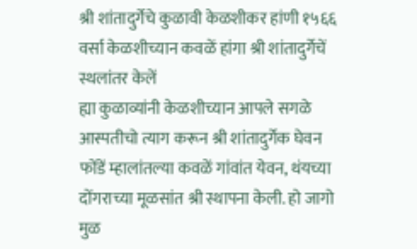श्री शांतादुर्गेचे कुळावी केळशीकर हांणी १५६६ वर्सा केळशीच्यान कवळें हांगा श्री शांतादुर्गेचें स्थलांतर केलें
ह्या कुळाव्यांनी केळशीच्यान आपले सगळे आस्पतीचो त्याग करून श्री शांतादुर्गेक घेवन फोंडें म्हालांतल्या कवळें गांवांत येवन, थंयच्या दोंगराच्या मूळसांत श्री स्थापना केली. हो जागो मुळ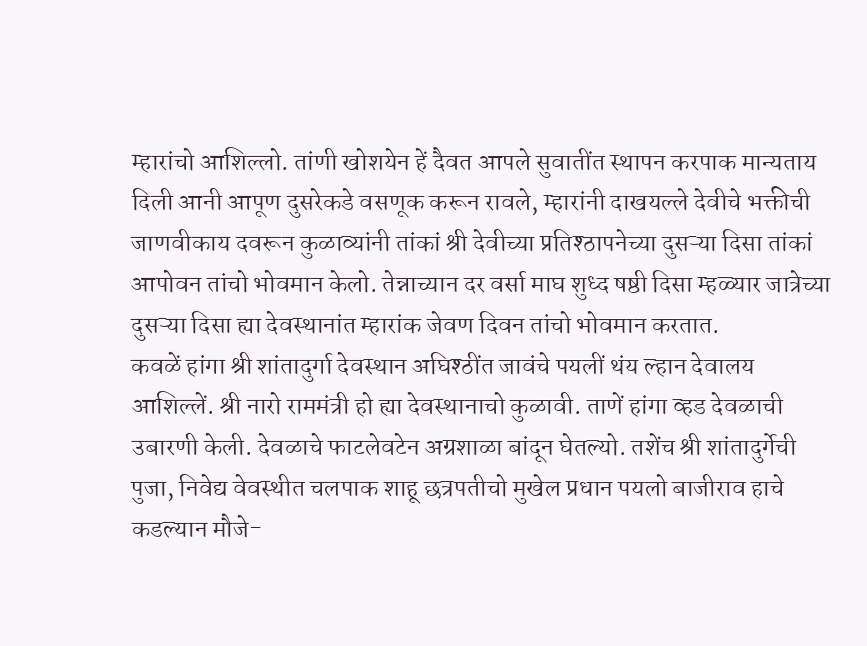म्हारांचो आशिल्लो. तांणी खोशयेन हें दैवत आपले सुवातींत स्थापन करपाक मान्यताय दिली आनी आपूण दुसरेकडे वसणूक करून रावले, म्हारांनी दाखयल्ले देवीचे भक्तीची जाणवीकाय दवरून कुळाव्यांनी तांकां श्री देवीच्या प्रतिश्ठापनेच्या दुसऱ्या दिसा तांकां आपोवन तांचो भोवमान केलो. तेन्नाच्यान दर वर्सा माघ शुध्द षष्ठी दिसा म्हळ्यार जात्रेच्या दुसऱ्या दिसा ह्या देवस्थानांत म्हारांक जेवण दिवन तांचो भोवमान करतात.
कवळें हांगा श्री शांतादुर्गा देवस्थान अघिश्ठींत जावंचे पयलीं थंय ल्हान देवालय आशिल्लें. श्री नारो राममंत्री हो ह्या देवस्थानाचो कुळावी. ताणें हांगा व्हड देवळाची उबारणी केली. देवळाचे फाटलेवटेन अग्रशाळा बांदून घेतल्यो. तशेंच श्री शांतादुर्गेची पुजा, निवेद्य वेवस्थीत चलपाक शाहू छत्रपतीचो मुखेल प्रधान पयलो बाजीराव हाचे कडल्यान मौजे-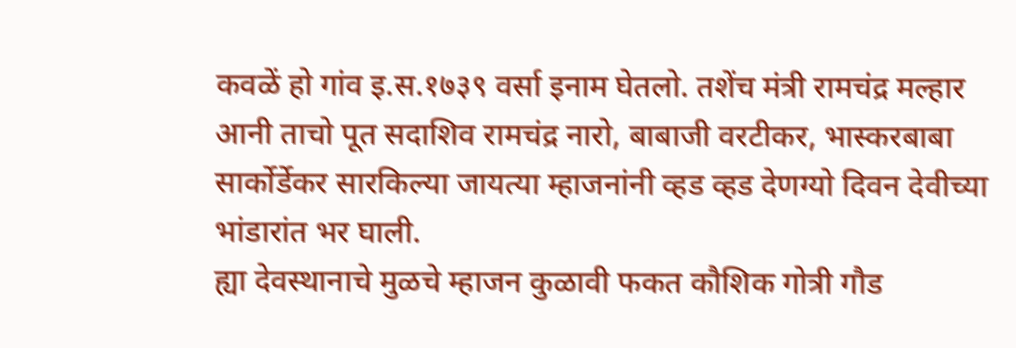कवळें हो गांव इ.स.१७३९ वर्सा इनाम घेतलो. तशेंच मंत्री रामचंद्र मल्हार आनी ताचो पूत सदाशिव रामचंद्र नारो, बाबाजी वरटीकर, भास्करबाबा सार्कोर्डेकर सारकिल्या जायत्या म्हाजनांनी व्हड व्हड देणग्यो दिवन देवीच्या भांडारांत भर घाली.
ह्या देवस्थानाचे मुळचे म्हाजन कुळावी फकत कौशिक गोत्री गौड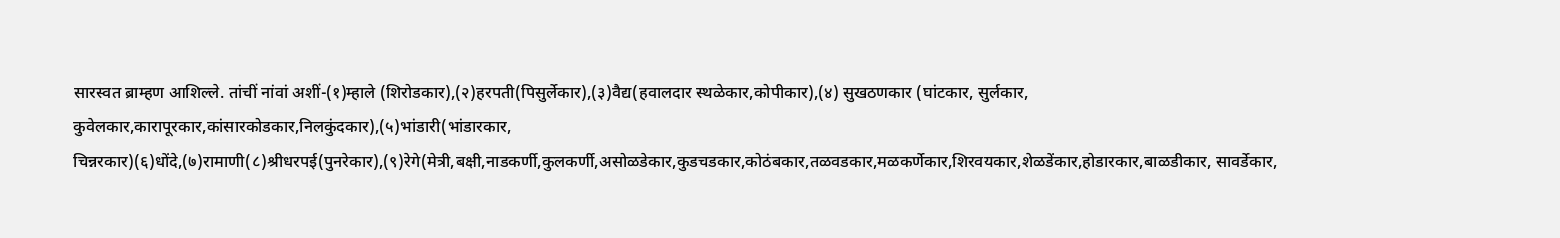सारस्वत ब्राम्हण आशिल्ले. तांचीं नांवां अशीं-(१)म्हाले (शिरोडकार),(२)हरपती(पिसुर्लेकार),(३)वैद्य(हवालदार स्थळेकार,कोपीकार),(४) सुखठणकार (घांटकार, सुर्लकार, कुवेलकार,कारापूरकार,कांसारकोडकार,निलकुंदकार),(५)भांडारी(भांडारकार, चिन्नरकार)(६)धोंदे,(७)रामाणी(८)श्रीधरपई(पुनरेकार),(९)रेगे(मेत्री,बक्षी,नाडकर्णी,कुलकर्णी,असोळडेकार,कुडचडकार,कोठंबकार,तळवडकार,मळकर्णेकार,शिरवयकार,शेळडेंकार,होडारकार,बाळडीकार, सावर्डेकार,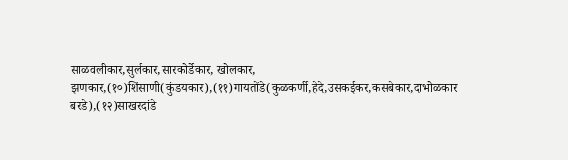साळवलीकार,सुर्लकार,सारकोर्डेकार, खोलकार, झणकार,(१०)शिंसाणी(कुंडयकार),(११)गायतोंडे(कुळकर्णी,हेदे,उसकईकर,कसबेकार,दाभोळकार बरडे),(१२)साखरदांडे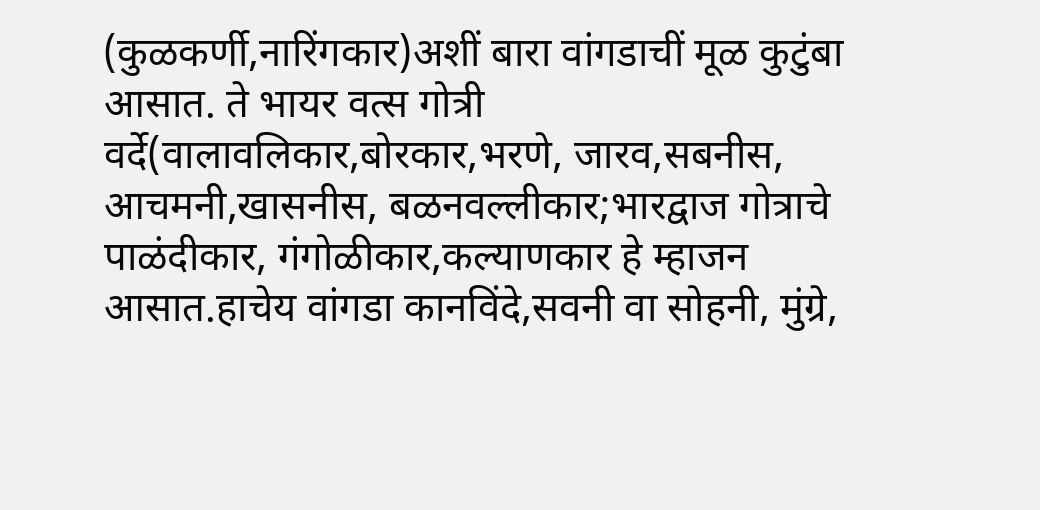(कुळकर्णी,नारिंगकार)अशीं बारा वांगडाचीं मूळ कुटुंबा आसात. ते भायर वत्स गोत्री वर्दे(वालावलिकार,बोरकार,भरणे, जारव,सबनीस, आचमनी,खासनीस, बळनवल्लीकार;भारद्वाज गोत्राचे पाळंदीकार, गंगोळीकार,कल्याणकार हे म्हाजन आसात.हाचेय वांगडा कानविंदे,सवनी वा सोहनी, मुंग्रे,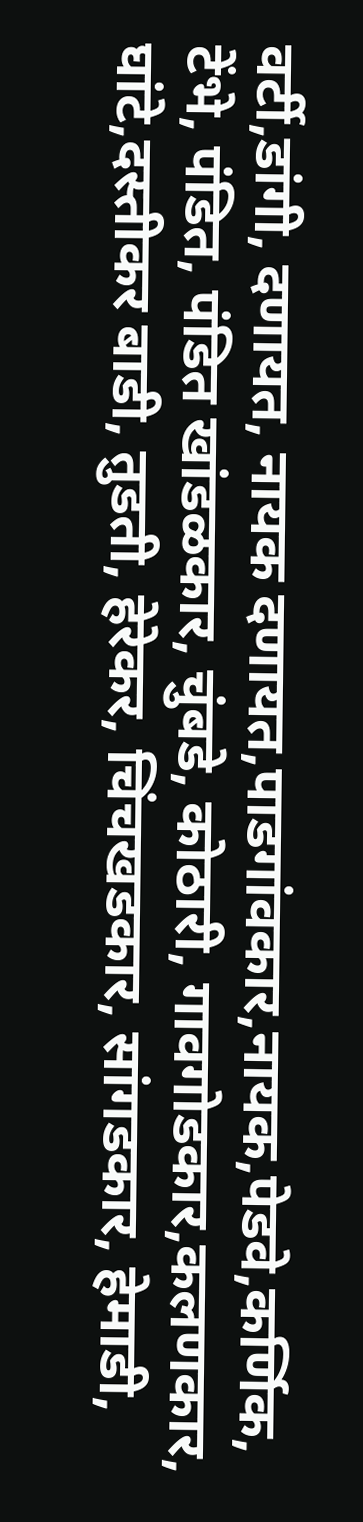वर्टी,डांगी, दणायत, नायक दणायत,पाडगांवकार,नायक,पेडवे,कर्णिक, टेंभे, पंडित, पंडित खांडळकार, चुंबडे, कोठारी, गावगोडकार,कलणकार, घांटे,दस्तीकर बाडी, तुडती, हेरेकर, चिंचखडकार, सांगडकार, हेमाडी,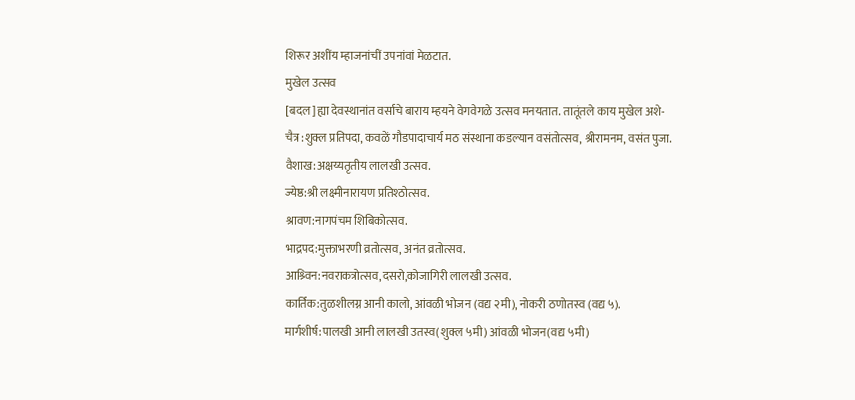शिरूर अशींय म्हाजनांचीं उपनांवां मेळटात.
मुखेल उत्सव
[बदल]ह्या देवस्थानांत वर्साचे बाराय म्हयने वेगवेगळे उत्सव मनयतात. तातूंतले काय मुखेल अशे-
चैत्र :शुक्ल प्रतिपदा, कवळें गौडपादाचार्य मठ संस्थाना कडल्यान वसंतोत्सव, श्रीरामनम, वसंत पुजा.
वैशाख:अक्षय्यतृतीय लालखी उत्सव.
ज्येष्ठ:श्री लक्ष्मीनारायण प्रतिश्ठोत्सव.
श्रावण:नागपंचम शिबिकोत्सव.
भाद्रपद:मुक्ताभरणी व्रतोत्सव, अनंत व्रतोत्सव.
आश्र्विन:नवराकत्रोत्सव,दसरो,कोजागिरी लालखी उत्सव.
कार्तिक:तुळशीलग्न आनी कालो, आंवळी भोजन (वद्य २मी), नोकरी ठणोतस्व (वद्य ५).
मार्गशीर्ष:पालखी आनी लालखी उतस्व(शुक्ल ५मी) आंवळी भोजन(वद्य ५मी)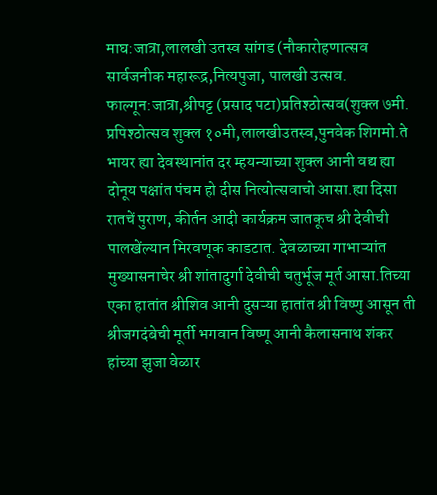माघ:जात्रा,लालखी उतस्व सांगड (नौकारोहणात्सव सार्वजनीक महारूद्र,नित्यपुजा, पालखी उत्सव.
फाल्गून:जात्रा,श्रीपट्ट (प्रसाद पटा)प्रतिश्ठोत्सव(शुक्ल ७मी. प्रपिश्ठोत्सव शुक्ल १०मी,लालखीउतस्व,पुनवेक शिगमो.ते भायर ह्या देवस्थानांत दर म्हयन्याच्या शुक्ल आनी वद्य ह्या दोनूय पक्षांत पंचम हो दीस नित्योत्सवाचो आसा.ह्या दिसा रातचें पुराण, कीर्तन आदी कार्यक्रम जातकूच श्री देवीची पालखेंल्यान मिरवणूक काडटात. देवळाच्या गाभाऱ्यांत मुख्यासनाचेर श्री शांतादुर्गा देवीची चतुर्भूज मूर्त आसा.तिच्या एका हातांत श्रीशिव आनी दुसऱ्या हातांत श्री विष्णु आसून ती श्रीजगदंबेची मूर्ती भगवान विष्णू आनी कैलासनाथ शंकर हांच्या झुजा वेळार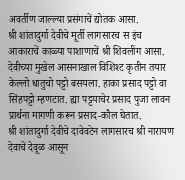अवर्तीण जाल्ल्या प्रसंगाचें द्योतक आसा.
श्री शांतादुर्गा देवीचे मूर्ती लागसारच स इंच आकाराचें काळ्या पाशाणाचें श्री शिवलींग आसा. देवीच्या मुखेल आसनाखाल विशिश्ट कृतीन तयार केल्लो धातुचो पट्टो बसयला. हाका प्रसाद पट्टो वा सिंहपट्टो म्हणटात. ह्या पट्टयाचेर प्रसाद पुजा लावन प्रार्थना मागणी करून प्रसाद-कौल घेतात.
श्री शांतादुर्गा देवीचे दावेवटेन लागसारच श्री नारायण देवाचें देवूळ आसून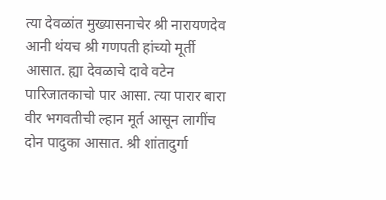त्या देवळांत मुख्यासनाचेर श्री नारायणदेव आनी थंयच श्री गणपती हांच्यो मूर्ती आसात. ह्या देवळाचे दावे वटेन पारिजातकाचो पार आसा. त्या पारार बारा वीर भगवतीची ल्हान मूर्त आसून लागींच दोन पादुका आसात. श्री शांतादुर्गा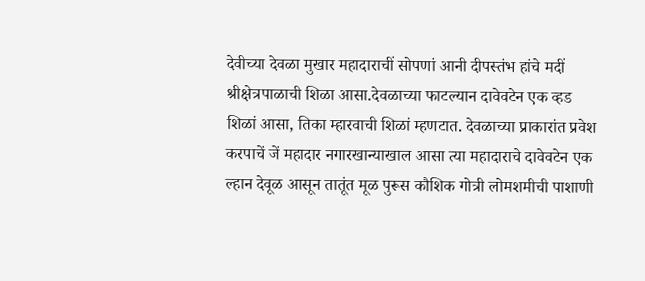देवीच्या देवळा मुखार महादाराचीं सोपणां आनी दीपस्तंभ हांचे मदीं श्रीक्षेत्रपाळाची शिळा आसा.देवळाच्या फाटल्यान दावेवटेन एक व्हड शिळां आसा, तिका म्हारवाची शिळां म्हणटात. देवळाच्या प्राकारांत प्रवेश करपाचें जें महादार नगारखान्याखाल आसा त्या महादाराचे दावेवटेन एक ल्हान देवूळ आसून तातूंत मूळ पुरूस कौशिक गोत्री लोमशमीची पाशाणी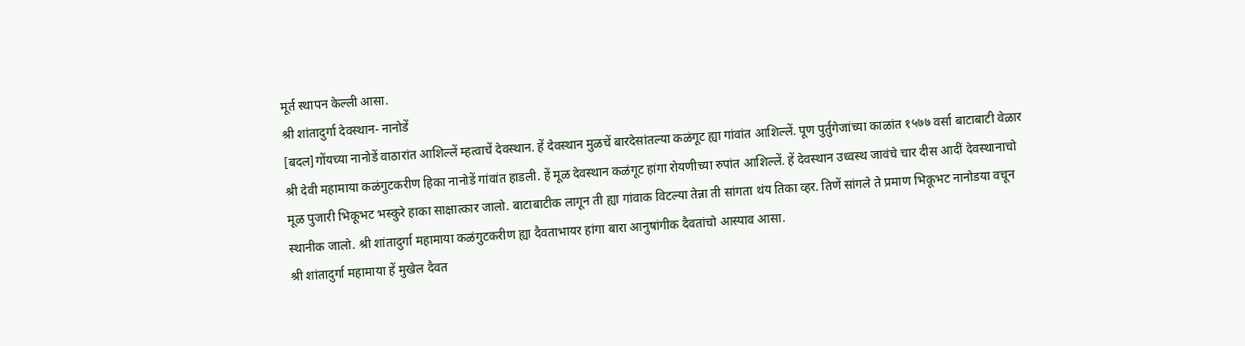मूर्त स्थापन केल्ली आसा.
श्री शांतादुर्गा देवस्थान- नानोडें
[बदल]गोंयच्या नानोडें वाठारांत आशिल्लें म्हत्वाचें देवस्थान. हें देवस्थान मुळचें बारदेसांतल्या कळंगूट ह्या गांवांत आशिल्लें. पूण पुर्तुगेजांच्या काळांत १५७७ वर्सा बाटाबाटी वेळार श्री देवी महामाया कळंगुटकरीण हिका नानोडें गांवांत हाडली. हें मूळ देवस्थान कळंगूट हांगा रोयणीच्या रुपांत आशिल्लें. हें देवस्थान उध्वस्थ जावंचे चार दीस आदीं देवस्थानाचो मूळ पुजारी भिकूभट भस्कुरे हाका साक्षात्कार जालो. बाटाबाटीक लागून ती ह्या गांवाक विटल्या तेन्ना ती सांगता थंय तिका व्हर. तिणें सांगले ते प्रमाण भिकूभट नानोडया वचून स्थानीक जालो. श्री शांतादुर्गा महामाया कळंगुटकरीण ह्या दैवताभायर हांगा बारा आनुषांगीक दैवतांचो आस्पाव आसा.
श्री शांतादुर्गा महामाया हें मुखेल दैवत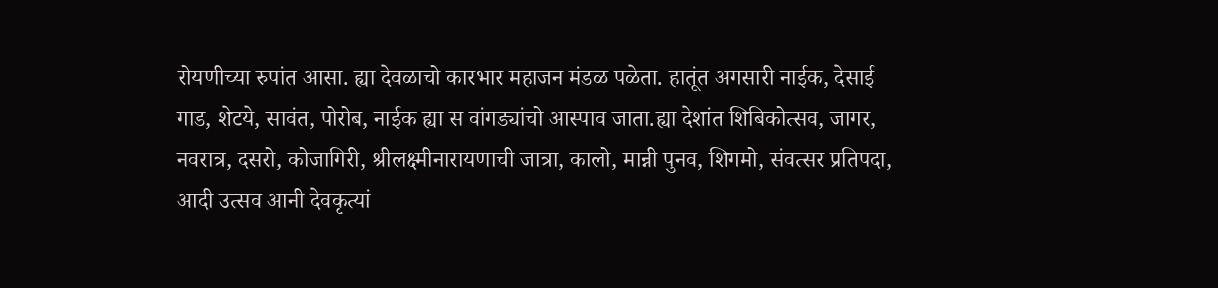रोयणीच्या रुपांत आसा. ह्या देवळाचो कारभार महाजन मंडळ पळेता. हातूंत अगसारी नाईक, देसाई गाड, शेटये, सावंत, पोरोब, नाईक ह्या स वांगड्यांचो आस्पाव जाता.ह्या देशांत शिबिकोत्सव, जागर, नवरात्र, दसरो, कोजागिरी, श्रीलक्ष्मीनारायणाची जात्रा, कालो, मान्नी पुनव, शिगमो, संवत्सर प्रतिपदा, आदी उत्सव आनी देवकृत्यां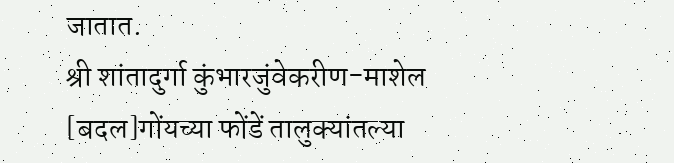जातात.
श्री शांतादुर्गा कुंभारजुंवेकरीण-माशेल
[बदल]गोंयच्या फोंडें तालुक्यांतल्या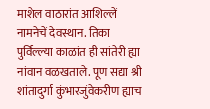माशेल वाठारांत आशिल्लें नामनेचें देवस्थान. तिका पुर्विल्ल्या काळांत ही सांतेरी ह्या नांवान वळखताले. पूण सद्या श्री शांतादुर्गा कुंभारजुंवेकरीण ह्याच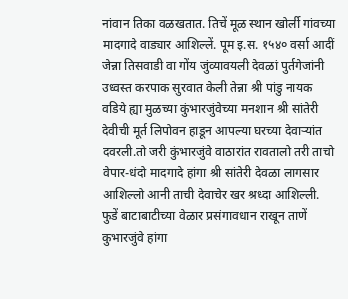नांवान तिका वळखतात. तिचें मूळ स्थान खोर्ली गांवच्या मादगादे वाड्यार आशिल्लें. पूम इ.स. १५४० वर्सा आदीं जेन्ना तिसवाडी वा गोंय जुंव्यावयली देवळां पुर्तगेजांनी उध्वस्त करपाक सुरवात केली तेन्ना श्री पांडु नायक वडिये ह्या मुळच्या कुंभारजुंवेच्या मनशान श्री सांतेरी देवीची मूर्त लिपोवन हाडून आपल्या घरच्या देवाऱ्यांत दवरली.तो जरी कुंभारजुंवे वाठारांत रावतालो तरी ताचो वेपार-धंदो मादगादे हांगा श्री सांतेरी देवळा लागसार आशिल्लो आनी ताची देवाचेर खर श्रध्दा आशिल्ली. फुडें बाटाबाटीच्या वेळार प्रसंगावधान राखून ताणें कुभारजुंवे हांगा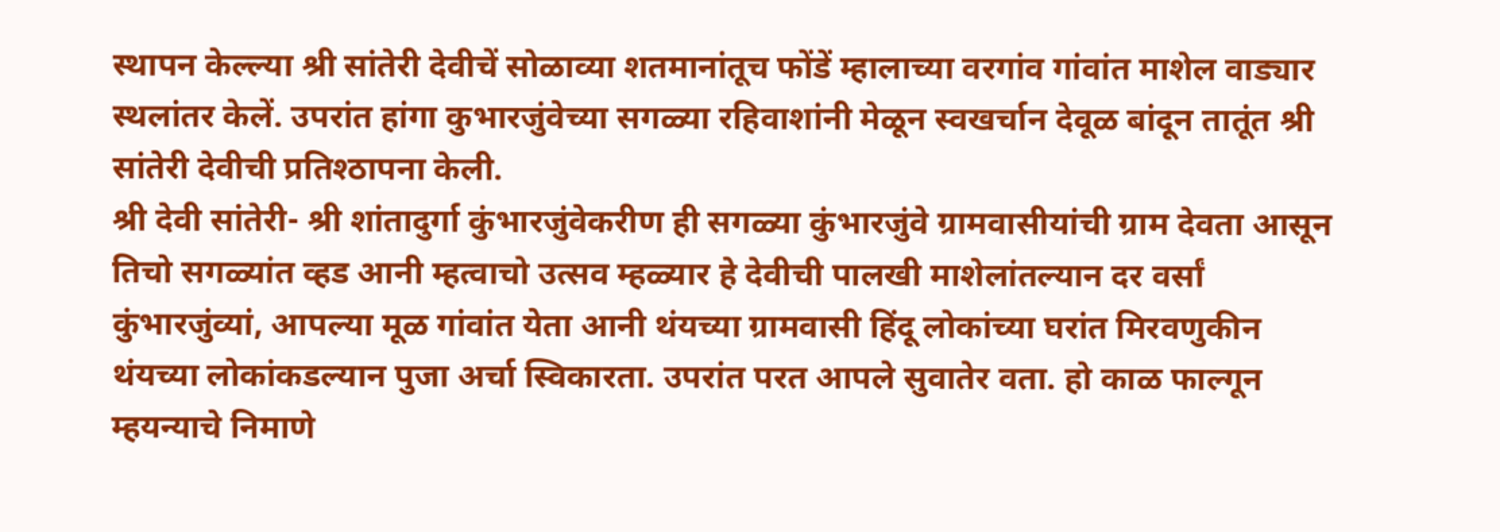स्थापन केल्ल्या श्री सांतेरी देवीचें सोळाव्या शतमानांतूच फोंडें म्हालाच्या वरगांव गांवांत माशेल वाड्यार स्थलांतर केलें. उपरांत हांगा कुभारजुंवेच्या सगळ्या रहिवाशांनी मेळून स्वखर्चान देवूळ बांदून तातूंत श्री सांतेरी देवीची प्रतिश्ठापना केली.
श्री देवी सांतेरी- श्री शांतादुर्गा कुंभारजुंवेकरीण ही सगळ्या कुंभारजुंवे ग्रामवासीयांची ग्राम देवता आसून तिचो सगळ्यांत व्हड आनी म्हत्वाचो उत्सव म्हळ्यार हे देवीची पालखी माशेलांतल्यान दर वर्सां कुंभारजुंव्यां, आपल्या मूळ गांवांत येता आनी थंयच्या ग्रामवासी हिंदू लोकांच्या घरांत मिरवणुकीन थंयच्या लोकांकडल्यान पुजा अर्चा स्विकारता. उपरांत परत आपले सुवातेर वता. हो काळ फाल्गून म्हयन्याचे निमाणे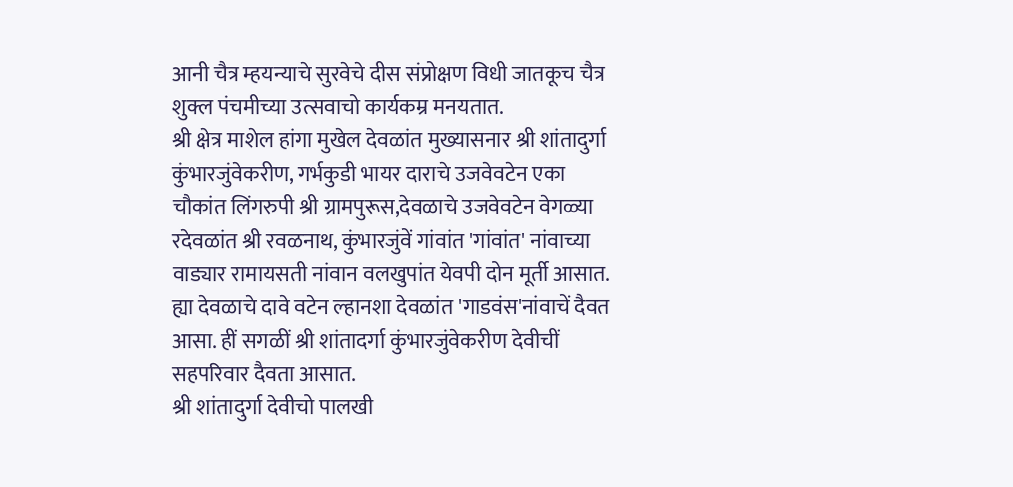आनी चैत्र म्हयन्याचे सुरवेचे दीस संप्रोक्षण विधी जातकूच चैत्र शुक्ल पंचमीच्या उत्सवाचो कार्यकम्र मनयतात.
श्री क्षेत्र माशेल हांगा मुखेल देवळांत मुख्यासनार श्री शांतादुर्गा कुंभारजुंवेकरीण, गर्भकुडी भायर दाराचे उजवेवटेन एका चौकांत लिंगरुपी श्री ग्रामपुरूस,देवळाचे उजवेवटेन वेगळ्या रदेवळांत श्री रवळनाथ, कुंभारजुंवें गांवांत 'गांवांत' नांवाच्या वाड्यार रामायसती नांवान वलखुपांत येवपी दोन मूर्ती आसात. ह्या देवळाचे दावे वटेन ल्हानशा देवळांत 'गाडवंस'नांवाचें दैवत आसा. हीं सगळीं श्री शांतादर्गा कुंभारजुंवेकरीण देवीचीं सहपरिवार दैवता आसात.
श्री शांतादुर्गा देवीचो पालखी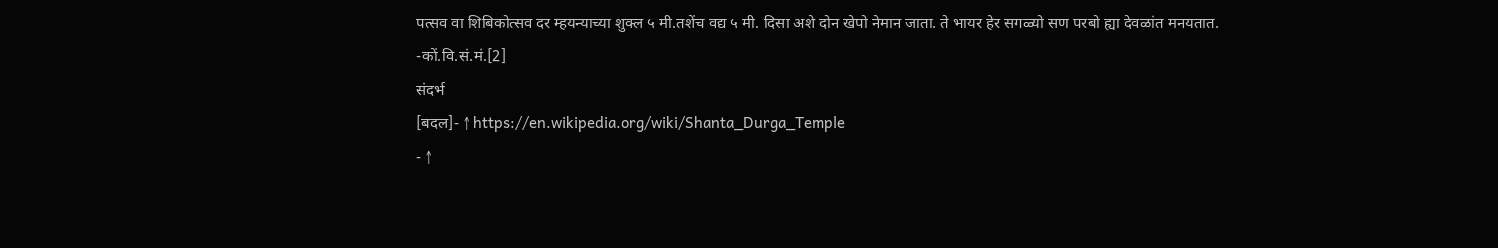पत्सव वा शिबिकोत्सव दर म्हयन्याच्या शुक्ल ५ मी.तशेंच वद्य ५ मी. दिसा अशे दोन खेपो नेमान जाता. ते भायर हेर सगळ्यो सण परबो ह्या देवळांत मनयतात.
-कों.वि.सं.मं.[2]
संदर्भ
[बदल]- ↑ https://en.wikipedia.org/wiki/Shanta_Durga_Temple
- ↑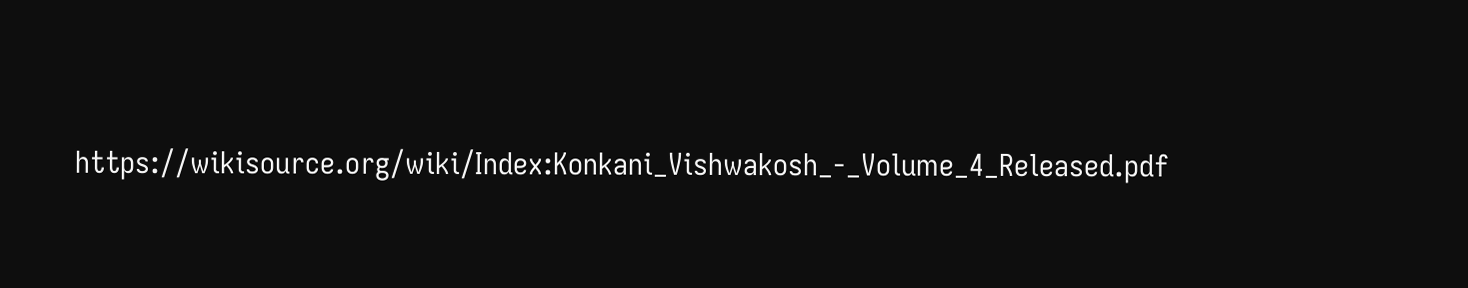https://wikisource.org/wiki/Index:Konkani_Vishwakosh_-_Volume_4_Released.pdf